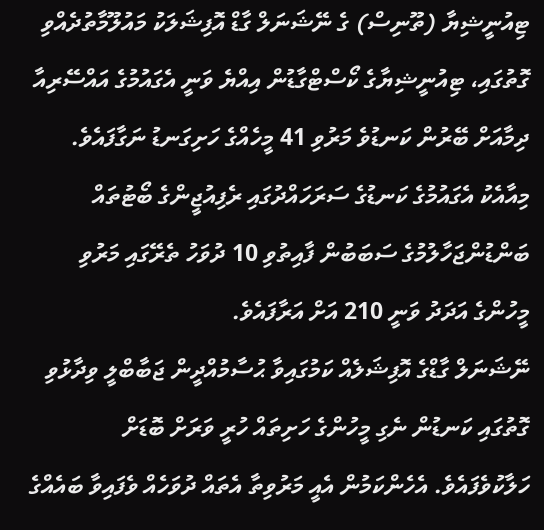ޓިއުނީޝިޔާ (ތޫނިސް) ގެ ނޭޝަނަލް ގާޑް އޮފިޝަލަކު މައުލޫމާތުދެއްވި ގޮތުގައި، ޓިއުނީޝިޔާގެ ކޯސްޓްގާޑުން އިއްޔެ ވަނީ އެގައުމުގެ އައްސޭރިއާ ދިމާއަށް ބޭރުން ކަނޑުވެ މަރުވި 41 މީހެއްގެ ހަށިގަނޑު ނަގާފައެވެ. މިއާއެކު އެގައުމުގެ ކަނޑުގެ ސަރަހައްދުގައި ރެފިއުޖީންގެ ބޯޓުތައް ބަންޑުންޖަހާލުމުގެ ސަބަބުން ފާއިތުވި 10 ދުވަހު ތެރޭގައި މަރުވި މީހުންގެ އަދަދު ވަނީ 210 އަށް އަރާފައެވެ.
ނޭޝަނަލް ގާޑްގެ އޮފިޝަލެއް ކަމުގައިވާ ޙުސާމުއްދީން ޖަބާބްލީ ވިދާޅުވި ގޮތުގައި ކަނޑުން ނެގި މީހުންގެ ހަށިތައް ހުރީ ވަރަށް ބޮޑަށް ހަލާކުވެފައެވެ. އެހެންކަމުން އެއީ މަރުވިތާ އެތައް ދުވަހެއް ވެފައިވާ ބައެއްގެ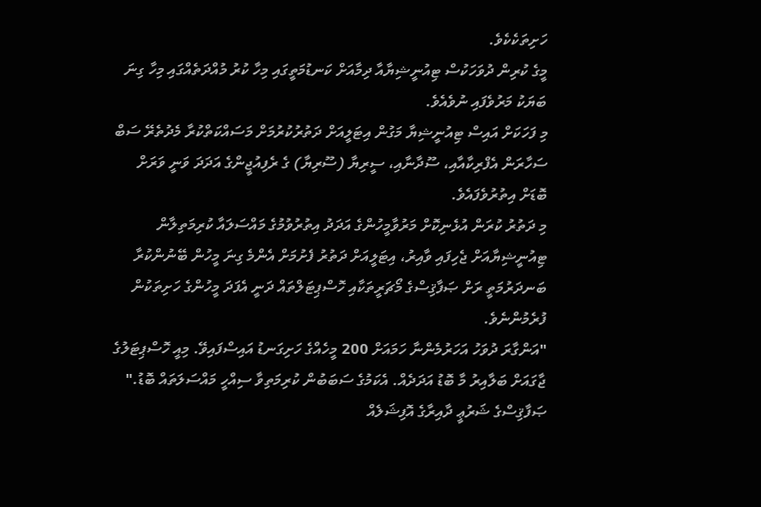ހަށިތަކެކެވެ.
މީގެ ކުރިން ދުވަހަކުސް ޓިއުނީޝިޔާއާ ދިމާއަށް ކަނޑުމަތީގައި މިހާ ކުރު މުއްދަތެއްގައި މިހާ ގިނަ ބަޔަކު މަރުވެފައި ނުވެއެވެ.
މި ފަހަކަށް އައިސް ޓިއުނީޝިޔާ މަގުން އިޓަލީއަށް ދަތުރުކުރުމަށް މަސައްކަތްކުރާ މެދުތެރޭ ސަބް ސަހާރަން އެފްރިކާއާއި، ސޫދާނާއި، ސީރިޔާ (ސޫރިޔާ) ގެ ރެފިއުޖީންގެ އަދަދަ ވަނީ ވަރަށް ބޮޑަށް އިތުރުވެފައެވެ.
މި ދަތުރު ކުރަން އުޅެނިކޮށް މަރުވާމީހުންގެ އަދަދު އިތުރުވުމުގެ މައްސަލައާ ކުރިމަތިލާން ޓިއުނީޝިޔާއަށް ޖެހިފައި ވާއިރު، އިޓަލީއަށް ދަތުރު ފެށުމަށް އެންމެ ގިނަ މީހުން ބޭނުންކުރާ ބަނދަރުމަތީ ރަށް ޞަފާޤިސްގެ މޯޗަރީތަކާއި ހޮސްޕިޓަލްތައް ދަނީ އެފަދަ މީހުންގެ ހަށިތަކުން ފުރެމުންނެވެ.
"އަންގާރަ ދުވަހު އަހަރުމެންނާ ހަމައަށް 200 މީހެއްގެ ހަށިގަނޑު އައިސްފައިވޭ. މިއީ ހޮސްޕިޓަލުގެ ޖާގައަށް ބަލާއިރު މާ ބޮޑު އަދަދެއް. އެކަމުގެ ސަބަބުން ކުރިމަތިވާ ސިއްހީ މައްސަލަތައް ބޮޑު." ޞަފާޤިސްގެ ޝަރުޢީ ދާއިރާގެ އޮފިޝަލެއް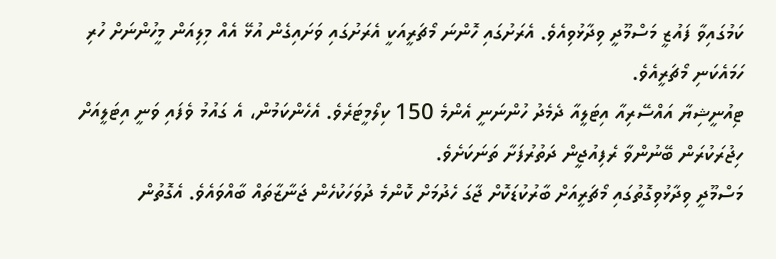ކަމުގައިވާ ފައުޒީ މަސްމޫދީ ވިދާޅުވިއެވެ. އެރަށުގައި ހޮންނަ މޯޗަރީއަކީ އެރަށުގައި ވަށައިގެން އުޅޭ އެއް މިލިއަން މީހުންނަށް ހުރި ހަމައެކަނި މޯޗަރީއެވެ.
ޓިއުނީޝިޔާ އައްސޭރިއާ އިޓަލީއާ ދެމެދު ހުންނަނީ އެންމެ 150 ކިލޯމީޓަރެވެ. އެހެންކަމުން، އެ ގައުމު ވެފައި ވަނީ އިޓަލީއަށް ހިޖުރަކުރަން ބޭނުންވާ ރެފިއުޖީން ދަތުރުފަށާ ތަނަކަށެވެ.
މަސްމޫދީ ވިދާޅުވިގޮތުގައި މޯޗަރީއަށް ބާރުކުޑަކޮށް ޖާގަ ހެދުމަށް ކޮންމެ ދުވަހަކުހެން ޖަނާޒާތައް ބާއްވައެވެ. އެގޮތުން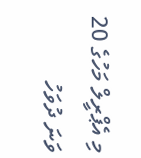މި އެޕްރީލް މަހުގެ 20 ވަނަ ދުވަހު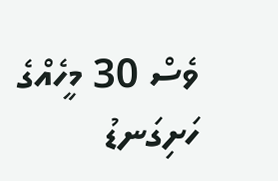ވެސް 30 މީހެއްގެ ހަށިގަނޑު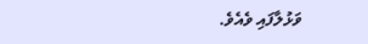ވަޅުލާފައި ވެއެވެ.